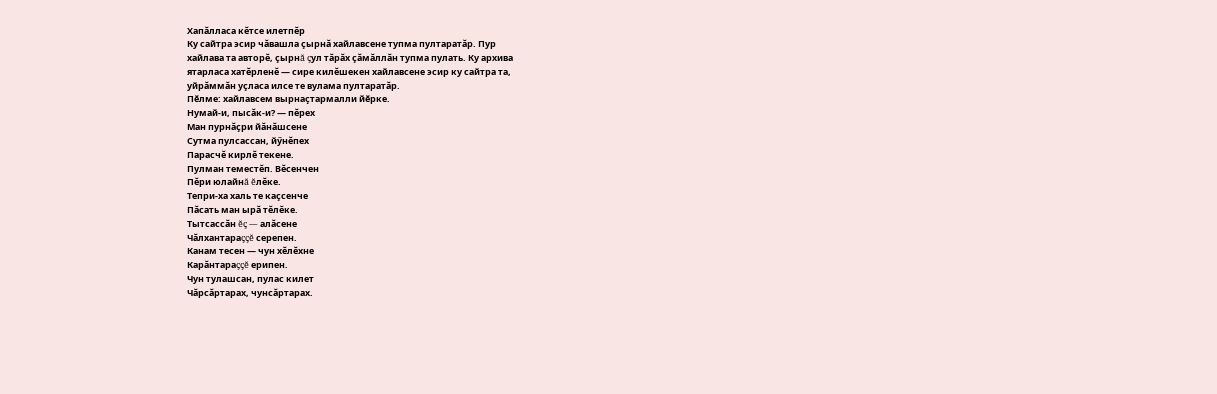Хапăлласа кĕтсе илетпĕр
Ку сайтра эсир чăвашла çырнă хайлавсене тупма пултаратăр. Пур
хайлава та авторĕ, çырнă çул тăрăх çăмăллăн тупма пулать. Ку архива
ятарласа хатĕрленĕ — сире килĕшекен хайлавсене эсир ку сайтра та,
уйрăммăн уçласа илсе те вулама пултаратăр.
Пӗлме: хайлавсем вырнаҫтармалли йӗрке.
Нумай-и, пысăк-и? — пĕрех
Ман пурнăçри йăнăшсене
Сутма пулсассан, йӳнĕпех
Парасчĕ кирлĕ текене.
Пулман теместĕп. Вĕсенчен
Пĕри юлайнă ĕлĕке.
Тепри-ха халь те каçсенче
Пăсать ман ырă тĕлĕке.
Тытсассăн ĕç — алăсене
Чăлхантараççĕ серепен.
Канам тесен — чун хĕлĕхне
Карăнтараççĕ ерипен.
Чун тулашсан, пулас килет
Чăрсăртарах, чунсăртарах.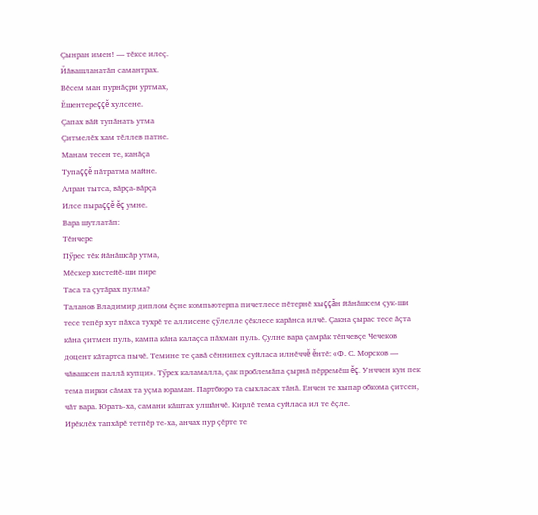Çынран имен! — тĕксе илеç.
Йăвашланатăп самантрах.
Вĕсем ман пурнăçри уртмах,
Ĕшентереççĕ хулсене.
Çапах вăй тупăнать утма
Çитмелĕх хам тĕллев патне.
Манам тесен те, канăçа
Тупаççĕ пăтратма майне.
Алран тытса, вăрçа-вăрçа
Илсе пыраççĕ ĕç умне.
Вара шутлатăп:
Тĕнчере
Пӳрес тĕк йăнăшсăр утма,
Мĕскер хистейĕ-ши пире
Таса та çутăрах пулма?
Таланов Владимир диплом ĕçне компьютерпа пичетлесе пĕтернĕ хыççăн йăнăшсем çук-ши тесе тепĕр хут пăхса тухрĕ те аллисене çӳлелле çĕклесе карăнса илчĕ. Çакна çырас тесе ăçта кăна çитмен пуль, кампа кăна калаçса пăхман пуль. Çулне вара çамрăк тĕпчевçе Чечеков доцент кăтартса пычĕ. Темине те çавă сĕннипех суйласа илнĕччĕ ĕнтĕ: «Ф. С. Морсков — чăвашсен паллă купци». Тӳрех каламалла, çак проблемăпа çырнă пĕрремĕш ĕç. Унччен кун пек тема пирки сăмах та уçма юраман. Партбюро та сыхласах тăнă. Енчен те хыпар обкома çитсен, чăт вара. Юрать-ха, самани кăштах улшăнчĕ. Кирлĕ тема суйласа ил те ĕçле.
Ирĕклĕх тапхăрĕ тетпĕр те-ха, анчах пур çĕрте те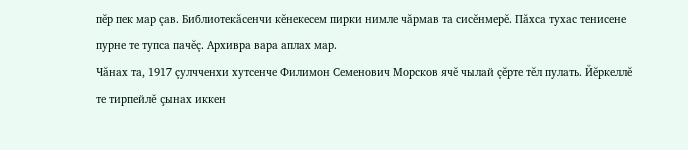пĕр пек мар çав. Библиотекăсенчи кĕнекесем пирки нимле чăрмав та сисĕнмерĕ. Пăхса тухас тенисене пурне те тупса пачĕç. Архивра вара аплах мар.
Чăнах та, 1917 çулчченхи хутсенче Филимон Семенович Морсков ячĕ чылай çĕрте тĕл пулать. Йĕркеллĕ те тирпейлĕ çынах иккен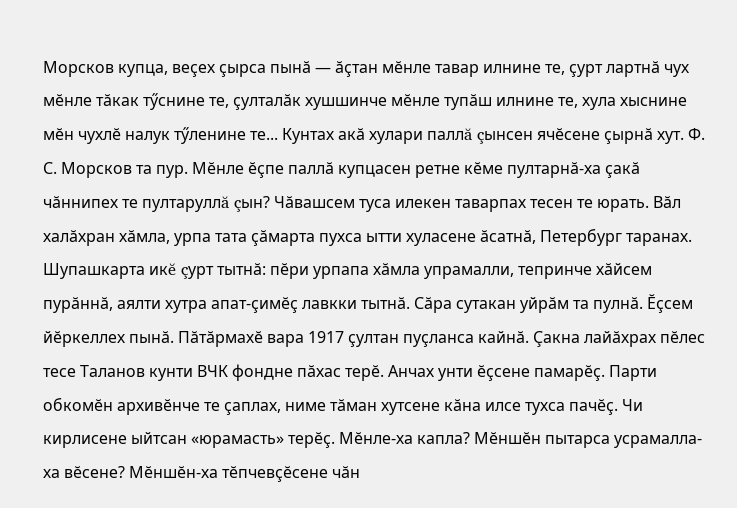Морсков купца, веçех çырса пынă — ăçтан мĕнле тавар илнине те, çурт лартнă чух мĕнле тăкак тӳснине те, çулталăк хушшинче мĕнле тупăш илнине те, хула хыснине мĕн чухлĕ налук тӳленине те... Кунтах акă хулари паллă çынсен ячĕсене çырнă хут. Ф. С. Морсков та пур. Мĕнле ĕçпе паллă купцасен ретне кĕме пултарнă-ха çакă чăннипех те пултаруллă çын? Чăвашсем туса илекен таварпах тесен те юрать. Вăл халăхран хăмла, урпа тата çăмарта пухса ытти хуласене ăсатнă, Петербург таранах. Шупашкарта икĕ çурт тытнă: пĕри урпапа хăмла упрамалли, тепринче хăйсем пурăннă, аялти хутра апат-çимĕç лавкки тытнă. Сăра сутакан уйрăм та пулнă. Ĕçсем йĕркеллех пынă. Пăтăрмахĕ вара 1917 çултан пуçланса кайнă. Çакна лайăхрах пĕлес тесе Таланов кунти ВЧК фондне пăхас терĕ. Анчах унти ĕçсене памарĕç. Парти обкомĕн архивĕнче те çаплах, ниме тăман хутсене кăна илсе тухса пачĕç. Чи кирлисене ыйтсан «юрамасть» терĕç. Мĕнле-ха капла? Мĕншĕн пытарса усрамалла-ха вĕсене? Мĕншĕн-ха тĕпчевçĕсене чăн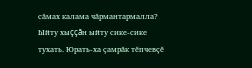сăмах калама чăрмантармалла? Ыйту хыççăн ыйту сике-сике тухать. Юрать-ха çамрăк тĕпчевçĕ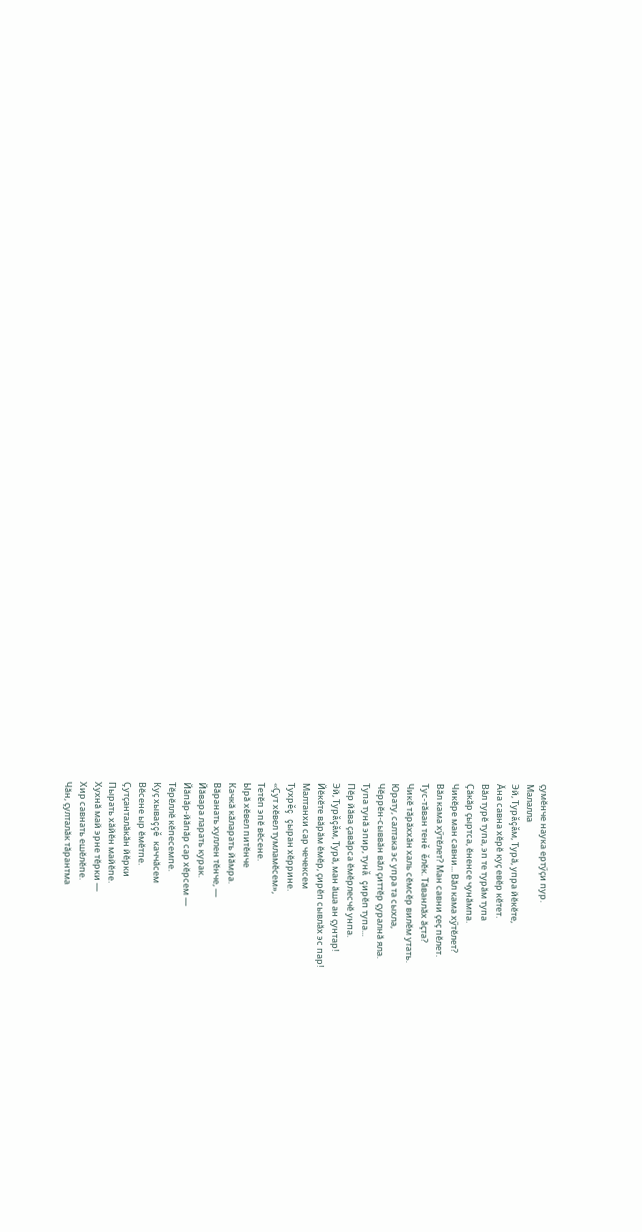çумĕнче наука ертӳçи пур.
Малалла
Эй, Турăçăм, Турă, упра йĕкĕте,
Ăна савна хĕрĕ куç евĕр кĕтет.
Вăл турĕ тупа, эп те турăм тупа
Çăкăр çыртса, ĕненсе чунăмпа.
Чикĕре ман савни... Вăл кама хӳтĕлет?
Вăл кама хӳтĕлет? Ман савни çеç пĕлет.
Тус-тăван тенĕ ĕлĕк. Тăванлăх ăçта?
Чикĕ тăрăххăн халь сĕмсĕр вилĕм утать.
Юрату, салтака эс упра та сыхла,
Чĕррĕн-сыввăн вăл çиттĕр çуралнă яла.
Тупа тунă эпир, тунă çирĕп тупа...
Пĕр йăва çавăрса ĕмĕрлесчĕ унпа.
Эй, Турăçăм, Турă, ман ăша ан çунтар!
Йĕкĕте вăрăм ĕмĕр, çирĕп сывлăх эс пар!
Малтанхи сар чечексем
Тухрĕç çыран хĕррине.
«Çут хĕвел тумламĕсем»,
Тетĕп эпĕ вĕсене.
Ырă хĕвел питĕнче
Качкă кăларать йăмра.
Вăранать хуллен тĕнче, —
Йăвара ларать курак.
Йăпăр-йăпăр сар хĕрсем —
Тĕрĕллĕ кĕпесемпе.
Куç хываççĕ каччăсем
Вĕсене ыр ĕмĕтпе.
Çутçанталăкăн йĕрки
Пырать хăйĕн майĕпе.
Хухнă май эрне тĕрки —
Хир савнать ешĕлĕпе.
Чăн, çулталăк тăрантма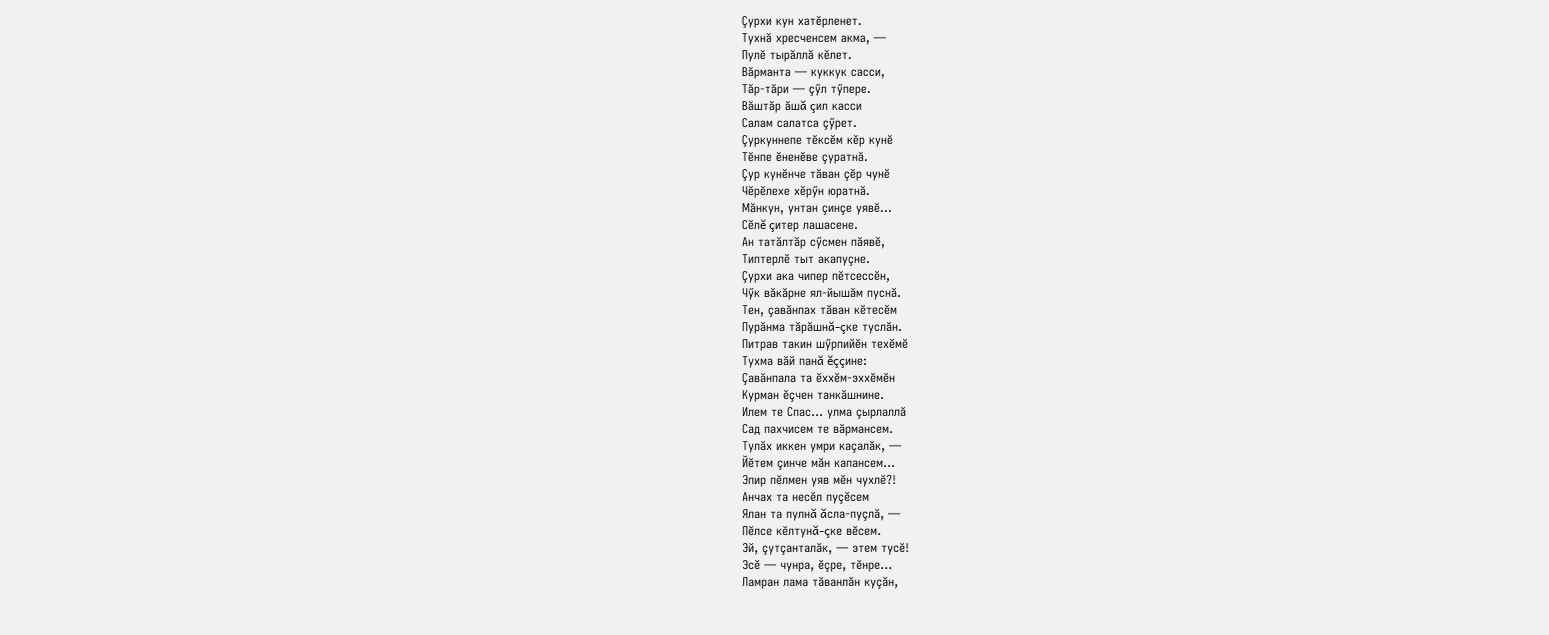Çурхи кун хатĕрленет.
Тухнă хресченсем акма, —
Пулĕ тырăллă кĕлет.
Вăрманта — куккук сасси,
Тăр-тăри — çӳл тӳпере.
Вăштăр ăшă çил касси
Салам салатса çӳрет.
Çуркуннепе тĕксĕм кĕр кунĕ
Тĕнпе ĕненĕве çуратнă.
Çур кунĕнче тăван çĕр чунĕ
Чĕрĕлехе хĕрӳн юратнă.
Мăнкун, унтан çинçе уявĕ...
Сĕлĕ çитер лашасене.
Ан татăлтăр сӳсмен пăявĕ,
Типтерлĕ тыт акапуçне.
Çурхи ака чипер пĕтсессĕн,
Чӳк вăкăрне ял-йышăм пуснă.
Тен, çавăнпах тăван кĕтесĕм
Пурăнма тăрăшнă-çке туслăн.
Питрав такин шӳрпийĕн техĕмĕ
Тухма вăй панă ĕççине:
Çавăнпала та ĕххĕм-эххĕмĕн
Курман ĕçчен танкăшнине.
Илем те Спас... улма çырлаллă
Сад пахчисем те вăрмансем.
Тулăх иккен умри каçалăк, —
Йĕтем çинче мăн капансем...
Эпир пĕлмен уяв мĕн чухлĕ?!
Анчах та несĕл пуçĕсем
Ялан та пулнă ăсла-пуçлă, —
Пĕлсе кĕлтунă-çке вĕсем.
Эй, çутçанталăк, — этем тусĕ!
Эсĕ — чунра, ĕçре, тĕнре...
Ламран лама тăванлăн куçăн,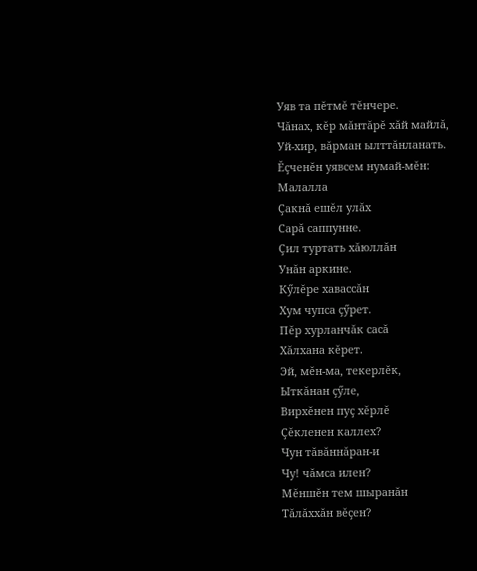Уяв та пĕтмĕ тĕнчере.
Чăнах, кĕр мăнтăрĕ хăй майлă,
Уй-хир, вăрман ылттăнланать.
Ĕçченĕн уявсем нумай-мĕн:
Малалла
Çакнă ешĕл улăх
Сарă саппунне.
Çил туртать хăюллăн
Унăн аркине.
Кӳлĕре хавассăн
Хум чупса çӳрет.
Пĕр хурланчăк сасă
Хăлхана кĕрет.
Эй, мĕн-ма, текерлĕк,
Ыткăнан çӳле,
Вирхĕнен пуç хĕрлĕ
Çĕкленен каллех?
Чун тăвăннăран-и
Чу! чăмса илен?
Мĕншĕн тем шыранăн
Тăлăххăн вĕçен?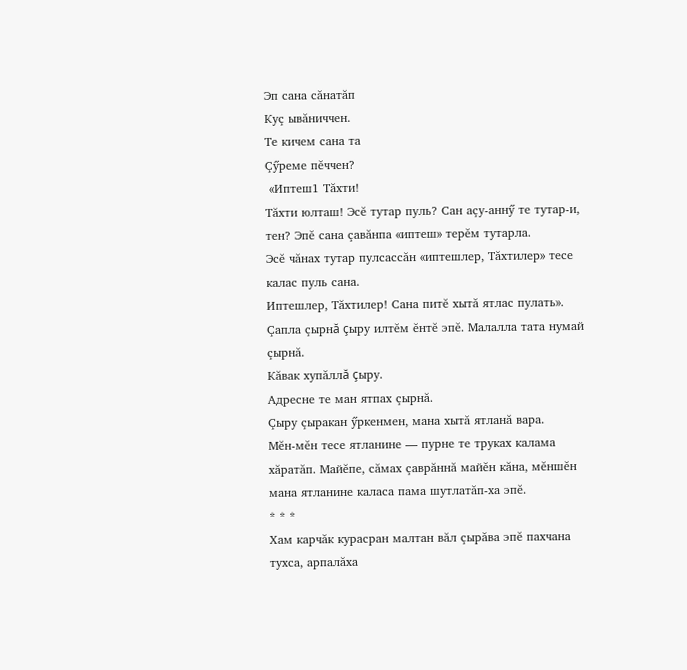Эп сана сăнатăп
Куç ывăниччен.
Те кичем сана та
Çӳреме пĕччен?
 «Иптеш1 Тăхти!
Тăхти юлташ! Эсĕ тутар пуль? Сан аçу-аннӳ те тутар-и, тен? Эпĕ сана çавăнпа «иптеш» терĕм тутарла.
Эсĕ чăнах тутар пулсассăн «иптешлер, Тăхтилер» тесе калас пуль сана.
Иптешлер, Тăхтилер! Сана питĕ хытă ятлас пулать».
Çапла çырнă çыру илтĕм ĕнтĕ эпĕ. Малалла тата нумай çырнă.
Кăвак хупăллă çыру.
Адресне те ман ятпах çырнă.
Çыру çыракан ӳркенмен, мана хытă ятланă вара.
Мĕн-мĕн тесе ятланине — пурне те труках калама хăратăп. Майĕпе, сăмах çаврăннă майĕн кăна, мĕншĕн мана ятланине каласа пама шутлатăп-ха эпĕ.
* * *
Хам карчăк курасран малтан вăл çырăва эпĕ пахчана тухса, арпалăха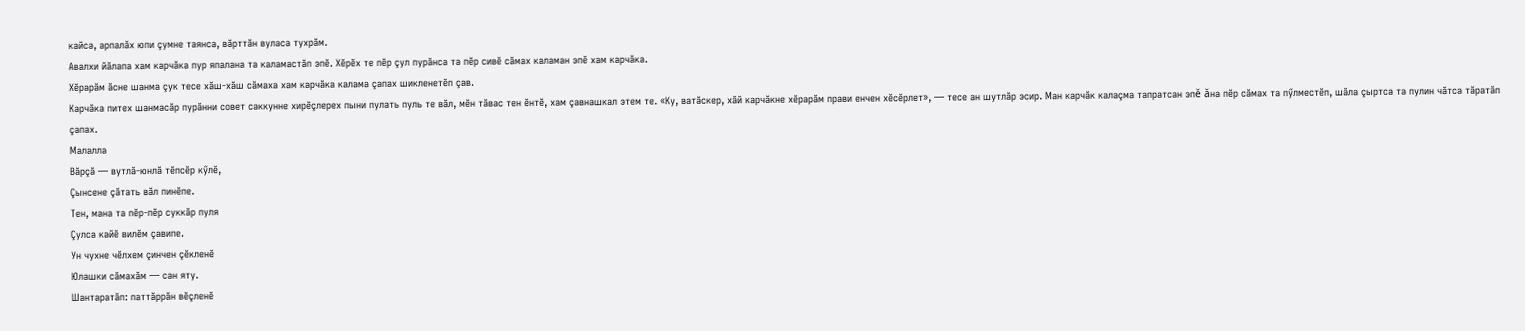кайса, арпалăх юпи çумне таянса, вăрттăн вуласа тухрăм.
Авалхи йăлапа хам карчăка пур япалана та каламастăп эпĕ. Хĕрĕх те пĕр çул пурăнса та пĕр сивĕ сăмах каламан эпĕ хам карчăка.
Хĕрарăм ăсне шанма çук тесе хăш-хăш сăмаха хам карчăка калама çапах шикленетĕп çав.
Карчăка питех шанмасăр пурăнни совет саккунне хирĕçлерех пыни пулать пуль те вăл, мĕн тăвас тен ĕнтĕ, хам çавнашкал этем те. «Ку, ватăскер, хăй карчăкне хĕрарăм прави енчен хĕсĕрлет», — тесе ан шутлăр эсир. Ман карчăк калаçма тапратсан эпĕ ăна пĕр сăмах та пӳлместĕп, шăла çыртса та пулин чăтса тăратăп çапах.
Малалла
Вăрçă — вутлă-юнлă тĕпсĕр кӳлĕ,
Çынсене çăтать вăл пинĕпе.
Тен, мана та пĕр-пĕр суккăр пуля
Çулса кайĕ вилĕм çавипе.
Ун чухне чĕлхем çинчен çĕкленĕ
Юлашки сăмахăм — сан яту.
Шантаратăп: паттăррăн вĕçленĕ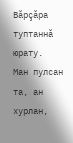Вăрçăра туптаннă юрату.
Ман пулсан та, ан хурлан,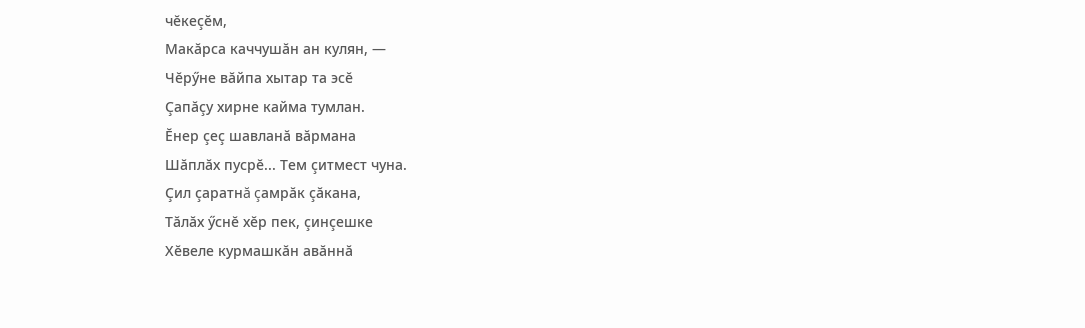чĕкеçĕм,
Макăрса каччушăн ан кулян, —
Чĕрӳне вăйпа хытар та эсĕ
Çапăçу хирне кайма тумлан.
Ĕнер çеç шавланă вăрмана
Шăплăх пусрĕ... Тем çитмест чуна.
Çил çаратнă çамрăк çăкана,
Тăлăх ӳснĕ хĕр пек, çинçешке
Хĕвеле курмашкăн авăннă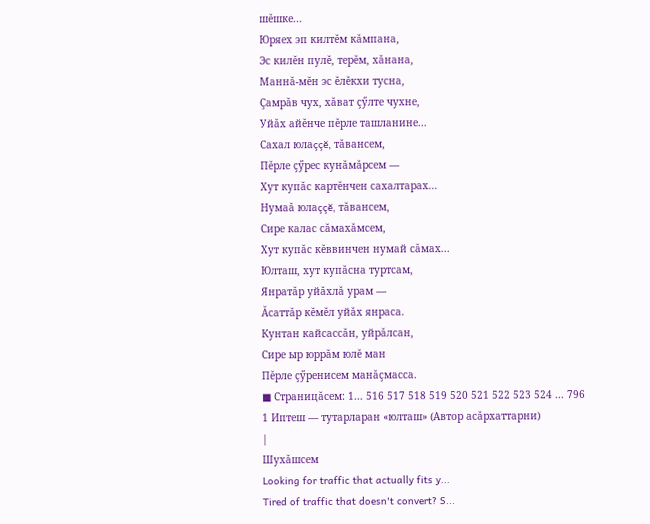шĕшке...
Юряех эп килтĕм кăмпана,
Эс килĕн пулĕ, терĕм, хăнана,
Маннă-мĕн эс ĕлĕкхи тусна,
Çамрăв чух, хăват çӳлте чухне,
Уйăх айĕнче пĕрле ташланине...
Сахал юлаççĕ, тăвансем,
Пĕрле çӳрес кунăмăрсем —
Хут купăс картĕнчен сахалтарах...
Нумаă юлаççĕ, тăвансем,
Сире калас сăмахăмсем,
Хут купăс кĕввинчен нумай сăмах...
Юлташ, хут купăсна туртсам,
Янратăр уйăхлă урам —
Ăсаттăр кĕмĕл уйăх янраса.
Кунтан кайсассăн, уйрăлсан,
Сире ыр юррăм юлĕ ман
Пĕрле çӳренисем манăçмасса.
■ Страницăсем: 1... 516 517 518 519 520 521 522 523 524 ... 796
1 Иптеш — тутарларан «юлташ» (Автор асăрхаттарни)
|
Шухăшсем
Looking for traffic that actually fits y...
Tired of traffic that doesn't convert? S...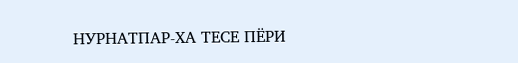НУРНАТПАР-ХА ТЕСЕ ПЁРИ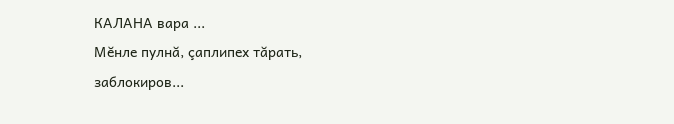КАЛАНА вара ...
Мĕнле пулнă, çаплипех тăрать, заблокиров...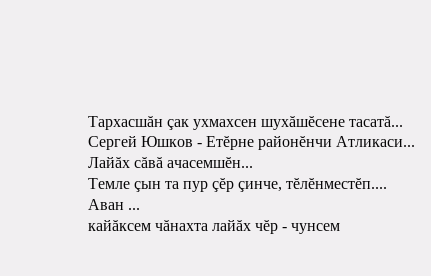Тархасшăн çак ухмахсен шухăшĕсене тасатă...
Сергей Юшков - Етĕрне районĕнчи Атликаси...
Лайăх сăвă ачасемшĕн...
Темле çын та пур çĕр çинче, тĕлĕнместĕп....
Аван ...
кайăксем чăнахта лайăх чĕр - чунсем